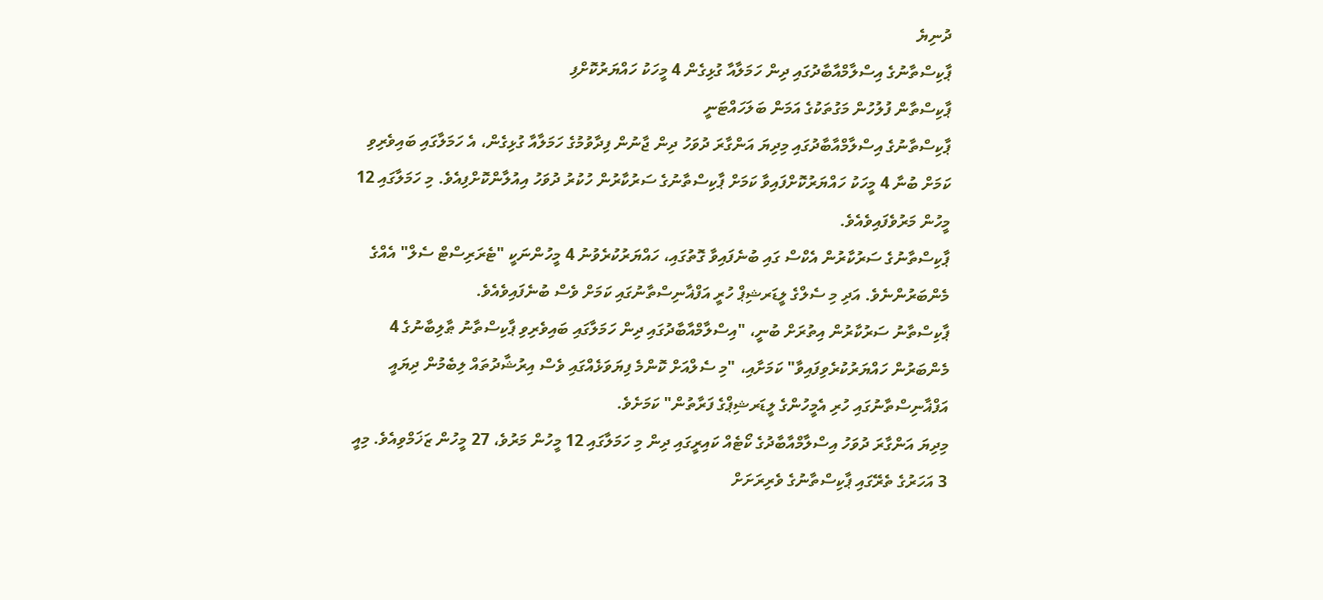ދުނިޔެ
ޕާކިސްތާނުގެ އިސްލާމްއާބާދުގައި ދިން ހަމަލާއާ ގުޅިގެން 4 މީހަކު ހައްޔަރުކޮށްފި
ޕާކިސްތާން ފުލުހުން މަގުތަކުގެ އަމަން ބަލަހައްޓަނީ
ޕާކިސްތާނުގެ އިސްލާމްއާބާދުގައި މިދިޔަ އަންގާރަ ދުވަހު ދިން ޖާނުން ފިދާވުމުގެ ހަމަލާއާ ގުޅިގެން، އެ ހަމަލާގައި ބައިވެރިވި ކަމަށް ބުނާ 4 މީހަކު ހައްޔަރުކޮށްފައިވާ ކަމަށް ޕާކިސްތާނުގެ ސަރުކާރުން ހުކުރު ދުވަހު އިއުލާންކޮށްފިއެވެ. މި ހަމަލާގައި 12 މީހުން މަރުވެފައިވެއެވެ.
ޕާކިސްތާނުގެ ސަރުކާރުން އެކްސް ގައި ބުނެފައިވާ ގޮތުގައި، ހައްޔަރުކުރެވުނު 4 މީހުންނަކީ "ޓެރަރިސްޓް ސެލް" އެއްގެ މެންބަރުންނެވެ. އަދި މި ސެލްގެ ލީޑަރޝިޕް ހުރީ އަފްޣާނިސްތާނުގައި ކަމަށް ވެސް ބުނެފައިވެއެވެ.
ޕާކިސްތާނު ސަރުކާރުން އިތުރަށް ބުނީ، "އިސްލާމްއާބާދުގައި ދިން ހަމަލާގައި ބައިވެރިވި ޕާކިސްތާނު ޠާލިބާނުގެ 4 މެންބަރުން ހައްޔަރުކުރެވިފައިވާ" ކަމަށާއި، "މި ސެލްއަށް ކޮންމެ ފިޔަވަޅެއްގައި ވެސް އިރުޝާދުތައް ލިބެމުން ދިޔައީ އަފްޣާނިސްތާނުގައި ހުރި އެމީހުންގެ ލީޑަރޝިޕްގެ ފަރާތުން" ކަމަށެވެ.
މިދިޔަ އަންގާރަ ދުވަހު އިސްލާމްއާބާދުގެ ކޯޓެއް ކައިރީގައި ދިން މި ހަމަލާގައި 12 މީހުން މަރުވެ، 27 މީހުން ޒަޚަމްވިއެވެ. މިއީ 3 އަހަރުގެ ތެރޭގައި ޕާކިސްތާނުގެ ވެރިރަށަށް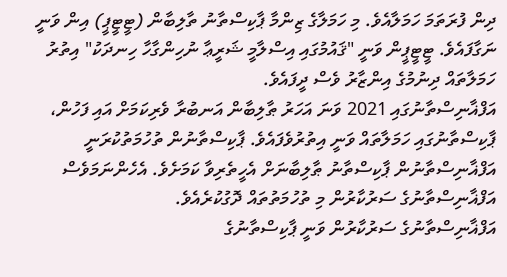ދިން ފުރަތަމަ ހަމަލާއެވެ. މި ހަމަލާގެ ޒިންމާ ޕާކިސްތާނު ތާލިބާން (ޓީޓީޕީ) އިން ވަނީ ނަގާފައެވެ. ޓީޓީޕީން ވަނީ "ޤައުމުގައި އިސްލާމީ ޝަރީޢާ ނުހިންގާހާ ހިނދަކު" އިތުރު ހަމަލާތައް ދިނުމުގެ އިންޒާރު ވެސް ދީފައެވެ.
އަފްޣާނިސްތާނުގައި 2021 ވަނަ އަހަރު ޠާލިބާން އަނބުރާ ވެރިކަމަށް އައި ފަހުން، ޕާކިސްތާނުގައި ހަމަލާތައް ވަނީ އިތުރުވެފައެވެ. ޕާކިސްތާނުން ތުހުމަތުކުރަނީ އަފްޣާނިސްތާނުން ޕާކިސްތާނު ޠާލިބާނަށް އެހީތެރިވާ ކަމަށެވެ. އެހެންނަމަވެސް އަފްޣާނިސްތާނުގެ ސަރުކާރުން މި ތުހުމަތުތައް ދޮގުކުރެއެވެ.
އަފްޣާނިސްތާނުގެ ސަރުކާރުން ވަނީ ޕާކިސްތާނުގެ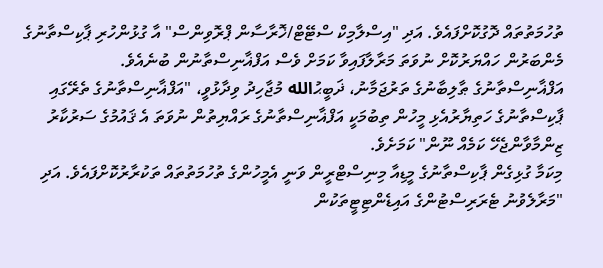ތުހުމަތުތައް ދޮގުކޮށްފައެވެ. އަދި "އިސްލާމިކް ސްޓޭޓް/ޚޮރާސާން ޕްރޮވިންސް" އާ ގުޅުންހުރި ޕާކިސްތާނުގެ މެންބަރުން ހައްޔަރުކޮށް ނުވަތަ މަރާލާފައިވާ ކަމަށް ވެސް އަފްޣާނިސްތާނުން ބުނެއެވެ.
އަފްޣާނިސްތާނުގެ ޠާލިބާނުގެ ތަރުޖަމާނު، ޛަބީޙުالله މުޖާހިދު ވިދާޅުވީ، "އަފްޣާނިސްތާނުގެ ތެރޭގައި ޕާކިސްތާނުގެ ހަތިޔާރުއެޅި މީހުން ތިބުމަކީ އަފްޣާނިސްތާނުގެ ރައްޔިތުން ނުވަތަ އެ ޤައުމުގެ ސަރުކާރު ޒިންމާވާންޖެހޭ ކަމެއް ނޫން" ކަމަށެވެ.
މިކަމާ ގުޅިގެން ޕާކިސްތާނުގެ މީޑިއާ މިނިސްޓްރީން ވަނީ އެމީހުންގެ ތުހުމަތުތައް ތަކުރާރުކޮށްފައެވެ. އަދި "މަރާލެވުނު ޓެރަރިސްޓުންގެ އައިޑެންޓިޓީތަކުން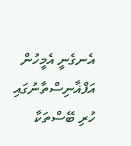އެނގެނީ އެމީހުން އަފްޣާނިސްތާނުގައި ހުރި ބޭސްތަކާ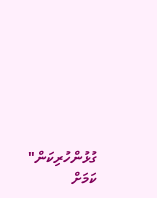ގުޅުންހުރިކަން" ކަމަށް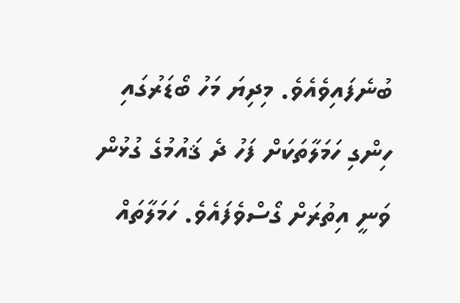ބުނެފައިވެއެވެ. މިދިޔަ މަހު ބޯޑަރުގައި ހިންގި ހަމަލާތަކަށް ފަހު ދެ ޤައުމުގެ ގުޅުން ވަނީ އިތުރަށް ގޯސްވެފައެވެ. ހަމަލާތައް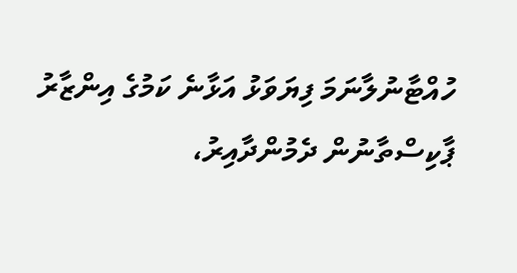ހުއްޓާނުލާނަމަ ފިޔަވަޅު އަޅާނެ ކަމުގެ އިންޒާރު ޕާކިސްތާނުން ދެމުންދާއިރު،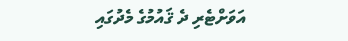އަވަށްޓެރި ދެ ޤައުމުގެ މެދުގައި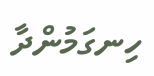ހިނގަމުންދާ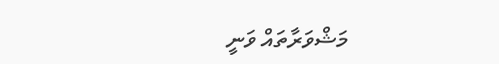މަޝްވަރާތައް ވަނީ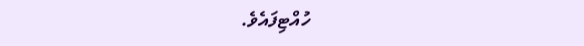ހުއްޓިފައެވެ.